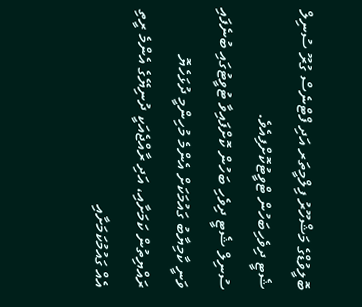ބޮލީވުޑްގެ މަޝްހޫރު ފިލްމީތަރ އަދި ފްޓްނެސް ގުރޫ ސުނިލް ޝެޓީ ދިވެހިބަހުން ޓްވީޓުކޮށްފިއެވެ.
ސުނިލް ޝެޓީ ދިވެހި ބަހުން ކޮށްފައިވާ ޓުވީޓުގައި ބުނެފައި ވަނީ ކާމިޔާބު ގައުމަކަށް އެންމެ މުހިންމީ ދުޅަހެޔޮ ރައްޔިތުން ކަމަށާއި، އަދި ރާއްޖެއަކީ ދުނިޔޭގެ އެންމެ ރީތި އެއް ގައުމުކަމަށާއި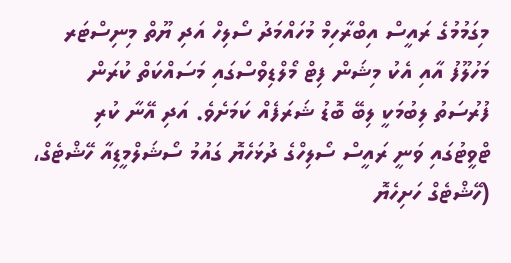މިގަމުމުގެ ރައީސް އިބްރާހިމް މުހައްމަދު ސޯލިހް އަދި ޔޫތް މިނިސްޓަރ މަހުލޫފު އާއި އެކު މިޝަން ފިޓް މޯލްޑިވްސްގައި މަސައްކަތް ކުރަން ފުރުސަތު ލިބުމަކީ ލިބޭ ބޮޑު ޝަރަފެއް ކަމަށެވެ. އަދި އޭނާ ކުރި ޓްވީޓުގައި ވަނީ ރައީސް ސޯލިހްގެ ދުޅަހެޔޮ ގައުމު ސޯޝަލްމީޑިއާ ހޭޝްޓެގް، (ހޭޝްޓެގް ހަށިހެޔޮ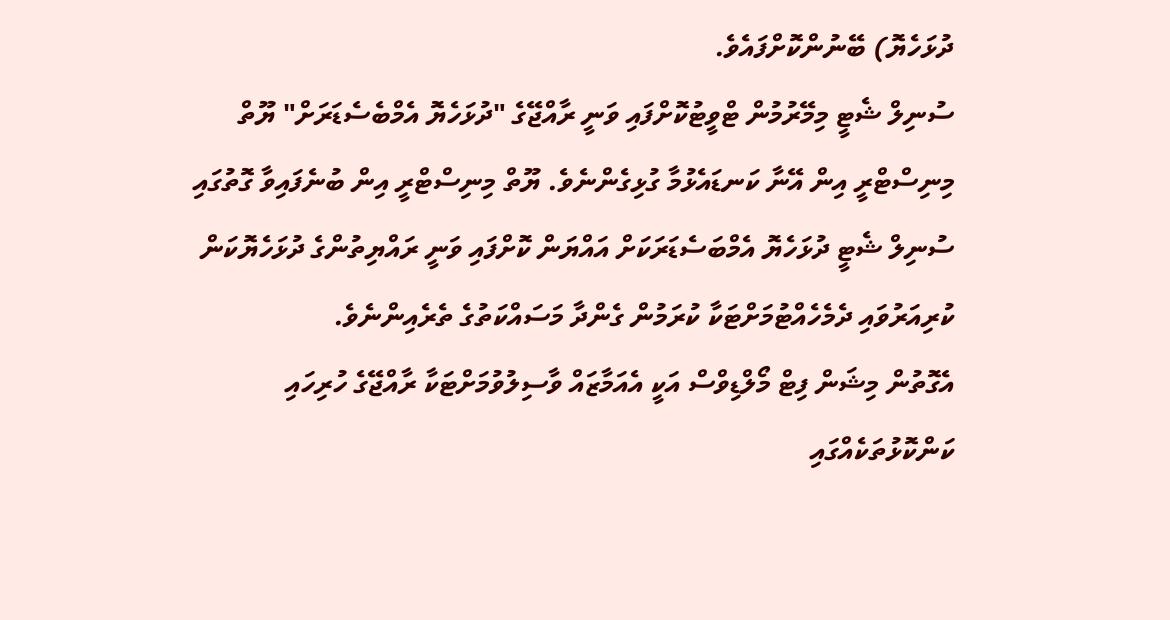ދުޅަހެޔޮ) ބޭނުންކޮށްފައެވެ.
ސުނިލް ޝެޓީ މިމޭރުމުން ޓްވީޓުކޮށްފައި ވަނީ ރާއްޖޭގެ "ދުޅަހެޔޮ އެމްބެސެޑަރަށް" ޔޫތް މިނިސްޓްރީ އިން އޭނާ ކަނޑައެޅުމާ ގުޅިގެންނެވެ. ޔޫތް މިނިސްޓްރީ އިން ބުނެފައިވާ ގޮތުގައި ސުނިލް ޝެޓީ ދުޅަހެޔޮ އެމްބަސެޑަރަކަށް އައްޔަން ކޮށްފައި ވަނީ ރައްޔިތުންގެ ދުޅަހެޔޮކަން ކުރިއަރުވައި ދެމެހެއްޓުމަށްޓަކާ ކުރަމުން ގެންދާ މަސައްކަތުގެ ތެރެއިންނެވެ.
އެގޮތުން މިޝަން ފިޓް މޯލްޑިވްސް އަކީ އެއަމާޒައް ވާސިލުވުމަށްޓަކާ ރާއްޖޭގެ ހުރިހައި ކަންކޮޅުތަކެއްގައި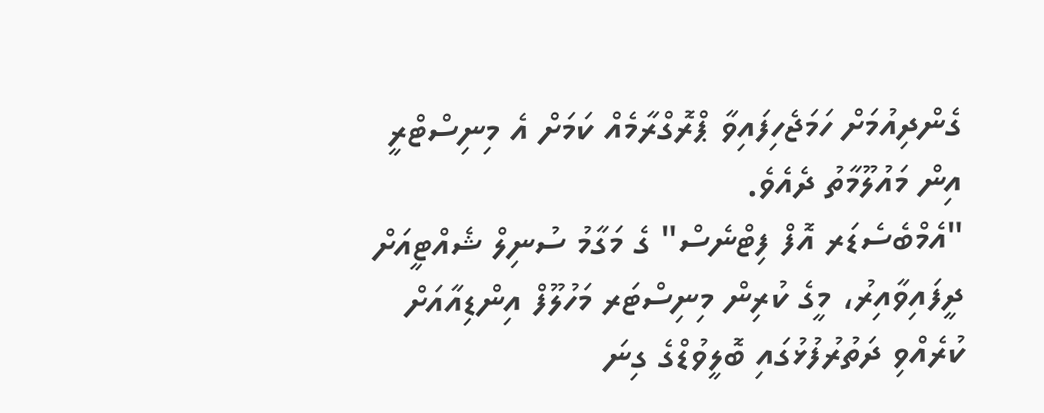ގެންދިއުމަށް ހަމަޖެހިފައިވާ ޕްރޮގްރާމެއް ކަމަށް އެ މިނިސްޓްރީ އިން މައުލޫމާތު ދެއެވެ.
"އެމްބެސެޑަރ އޮފް ފިޓްނެސް" ގެ މަގާމު ސުނިލް ޝެއްޓީއަށް ދީފައިވާއިރު، މީގެ ކުރިން މިނިސްޓަރ މަހުލޫފް އިންޑިއާއަށް ކުރެއްވި ދަތުރުފުޅުގައި ބޮލީވުޑްގެ ގިނަ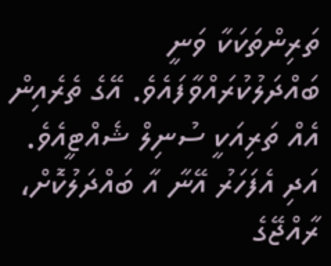ތަރިންތަކަކާ ވަނީ ބައްދަލުކުރައްވާފައެވެ. އޭގެ ތެރެއިން އެއް ތަރިއަކީ ސުނިލް ޝެއްޓީއެވެ. އަދި އެފަހަރު އޭނާ އާ ބައްދަލުކޮށް، ރާއްޖޭގެ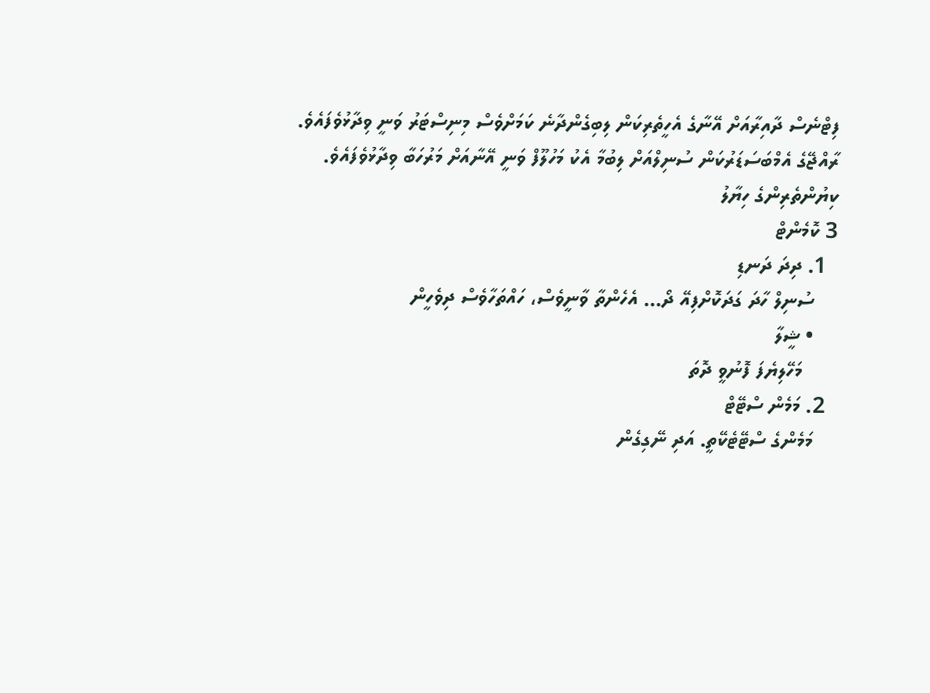ފިޓްނެސް ދާއިރާއަށް އޭނާގެ އެހީތެރިކަން ލިބިގެންދާނެ ކަމަށްވެސް މިނިސްޓަރު ވަނީ ވިދާޅުވެފައެވެ.
ރާއްޖޭގެ އެމްބަސަޑަރުކަން ސުނިލްއަށް ލިބުމާ އެކު މަހުލޫފް ވަނީ އޭނާއަށް މަރުހަބާ ވިދާޅުވެފައެވެ.
ކިޔުންތެރިންގެ ހިޔާލު
3 ކޮމެންޓް
  1. ދިދަ ދަނޑި
    ސުނިލް ހާދަ ގަދަކޮށްފިއޭ ދޯ... އެހެންތާ ވާނީވެސް، ހައްތަހާވެސް ދިވެހީން
    • ޝީލާ
      މަހޭލިޔެފަ ފޮނުވީ ދޮތަ
  2. މަމެން ސްޓޭޓް
    މަމެންގެ ސްޓޭޓެކޭތީ. އަދި ނޭގިގެން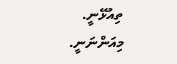ތިއުޅޭނީ. މިއަންނަނީ.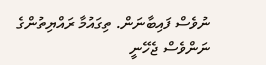ނުވެސް ފައިބާނަން. ތިގައުމާ ރައްޔިތުންގެ ނަންވެސް ޖެހޭނީ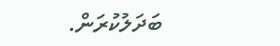ބަދަލުކުރަން.